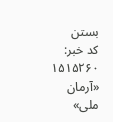بستن
کد خبر: ۱۵۱۵۲۶۰
«آرمان ملی»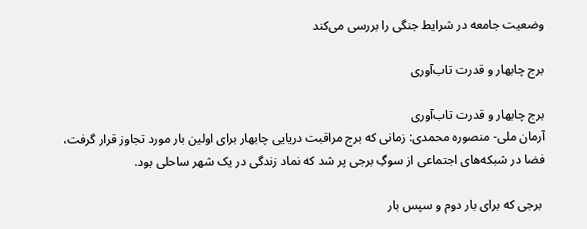وضعیت جامعه در شرایط جنگی را بررسی می‌کند

برج چابهار و قدرت تاب‌آوری

برج چابهار و قدرت تاب‌آوری
آرمان ملی- منصوره محمدی: زمانی که برج مراقبت دریایی چابهار برای اولین بار مورد تجاوز قرار گرفت، فضا در شبکه‌های اجتماعی از سوگِ برجی پر شد که نماد زندگی در یک شهر ساحلی بود.

 برجی که برای بار دوم و سپس بار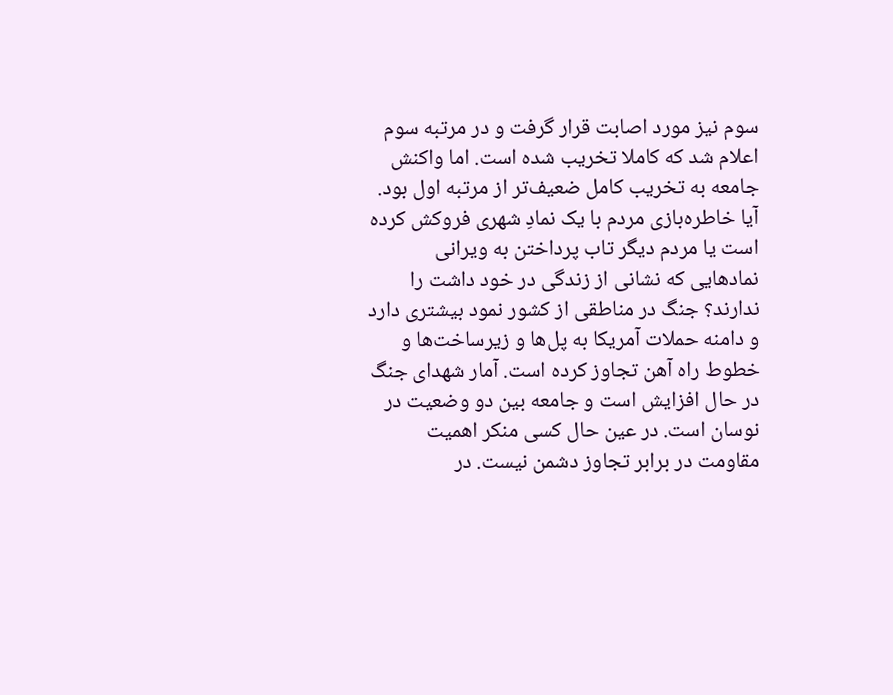سوم نیز مورد اصابت قرار گرفت و در مرتبه سوم اعلام شد که کاملا تخریب شده است. اما واکنش جامعه به تخریب کامل ضعیف‌تر از مرتبه اول بود. آیا خاطره‌بازی مردم با یک نمادِ شهری فروکش کرده است یا مردم دیگر تاب پرداختن به ویرانی نماد‌هایی که نشانی از زندگی در خود داشت را ندارند؟ جنگ در مناطقی از کشور نمود بیشتری دارد و دامنه حملات آمریکا به پل‌ها و زیرساخت‌ها و خطوط راه آهن تجاوز کرده است. آمار شهدای جنگ در حال افزایش است و جامعه بین دو وضعیت در نوسان است. در عین حال کسی منکر اهمیت مقاومت در برابر تجاوز دشمن نیست. در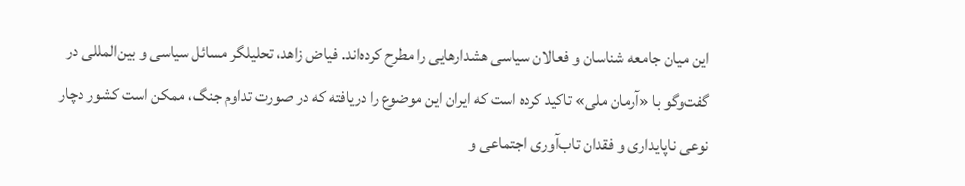این میان جامعه شناسان و فعالان سیاسی هشدار‌هایی را مطرح کرده‌اند. فیاض زاهد، تحلیلگر مسائل سیاسی و بین‌المللی در گفت‌و‌گو با «آرمان ملی» تاکید کرده است که ایران این موضوع را دریافته که در صورت تداوم جنگ، ممکن است کشور دچار نوعی ناپایداری و فقدان تاب‌آوری اجتماعی و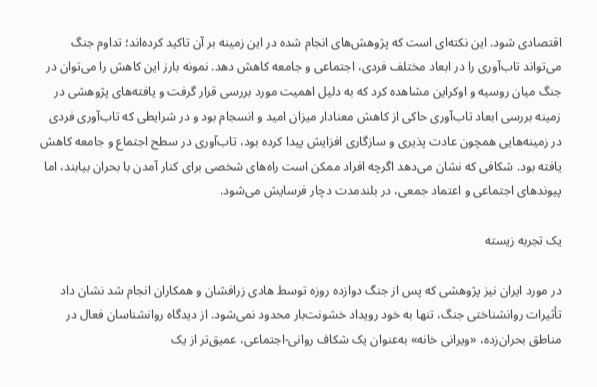اقتصادی شود. این نکته‌ای است که پژوهش‌های انجام شده در این زمینه بر آن تاکید کرده‌اند؛ تداوم جنگ می‌تواند تاب‌آوری را در ابعاد مختلف فردی، اجتماعی و جامعه کاهش دهد. نمونه بارز این کاهش را می‌توان در جنگ میان روسیه و اوکراین مشاهده کرد که به دلیل اهمیت مورد بررسی قرار گرفت و یافته‌های پژوهشی در زمینه بررسی ابعاد تاب‌آوری حاکی از کاهش معنادار میزان امید و انسجام بود و در شرایطی که تاب‌آوری فردی در زمینه‌هایی همچون عادت پذیری و سازگاری افزایش پیدا کرده بود، تاب‌آوری در سطح اجتماع و جامعه کاهش یافته بود. شکافی که نشان می‌دهد اگرچه افراد ممکن است راه‌های شخصی برای کنار آمدن با بحران بیابند، اما پیوند‌های اجتماعی و اعتماد جمعی، در بلندمدت دچار فرسایش می‌شود.

یک تجربه زیسته

در مورد ایران نیز پژوهشی که پس از جنگ دوازده روزه توسط هادی زرافشان و همکاران انجام شد نشان داد تأثیرات روانشناختی جنگ، تنها به خود رویداد خشونت‌بار محدود نمی‌شود. از دیدگاه روانشناسان فعال در مناطق بحران‌زده، «ویرانی خانه» به‌عنوان یک شکاف روانی-اجتماعی، عمیق‌تر از یک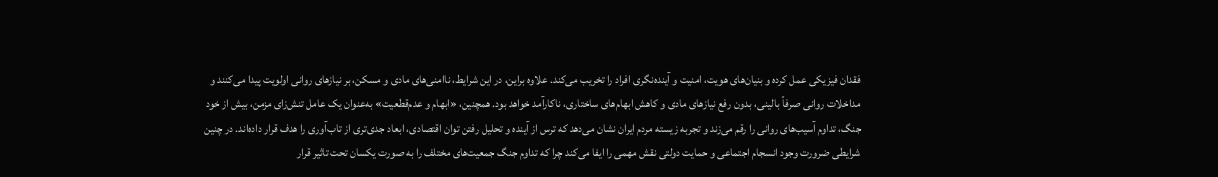فقدان فیزیکی عمل کرده و بنیان‌های هویت، امنیت و آینده‌نگری افراد را تخریب می‌کند. علاوه براین، در این شرایط، ناامنی‌های مادی و مسکن، بر نیاز‌های روانی اولویت پیدا می‌کنند و مداخلات روانی صرفاً بالینی، بدون رفع نیاز‌های مادی و کاهش ابهام‌های ساختاری، ناکارآمد خواهد بود. همچنین، «ابهام و عدم‌قطعیت» به‌عنوان یک عامل تنش‌زای مزمن، بیش از خود جنگ، تداوم آسیب‌های روانی را رقم می‌زند و تجربه زیسته مردم ایران نشان می‌دهد که ترس از آینده و تحلیل رفتن توان اقتصادی، ابعاد جدی‌تری از تاب‌آوری را هدف قرار داده‌اند. در چنین شرایطی ضرورت وجود انسجام اجتماعی و حمایت دولتی نقش مهمی را ایفا می‌کند چرا که تداوم جنگ جمعیت‌های مختلف را به صورت یکسان تحت تاثیر قرار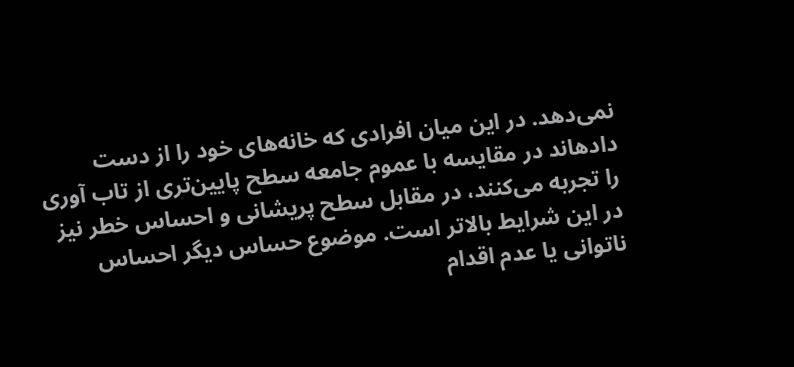نمی‌دهد. در این میان افرادی که خانه‌های خود را از دست دادهاند در مقایسه با عموم جامعه سطح پایین‌تری از تاب آوری را تجربه می‌کنند، در مقابل سطح پریشانی و احساس خطر نیز در این شرایط بالاتر است. موضوع حساس دیگر احساس ناتوانی یا عدم اقدام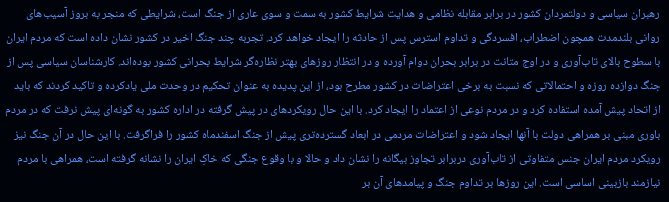رهبران سیاسی و دولتمردان کشور در برابر مقابله نظامی و هدایت شرایط کشور به سمت و سوی عاری از جنگ است، شرایطی که منجر به بروز آسیب‌های روانی بلندمدت همچون اضطراب، افسردگی و تداوم استرس پس از حادثه را ایجاد خواهد کرد. تجربه چند جنگ اخیر در کشور نشان داده است که مردم ایران با سطوح بالای تاب‌آوری و در اوج متانت در برابر بحران دوام آورده و در انتظار روز‌های بهتر نظاره‌گر شرایط بحرانی کشور بوده‌اند. کارشناسان سیاسی پس از جنگ دوازده روزه و احتمالاتی که نسبت به برخی اعتراضات در کشور مطرح بود، از این پدیده به عنوان تحکیم در وحدت ملی یادکرده و تاکید کردند که باید از اتحاد پیش آمده استفاده کرد و در مردم نوعی از اعتماد را ایجاد کرد. با این حال رویکرد‌های در پیش گرفته در اداره کشور به گونه‌ای پیش نرفت که در مردم باوری مبنی بر همراهی دولت با آنها ایجاد شود و اعتراضات مردمی در ابعاد گسترده‌تری پیش از جنگ اسفندماه کشور را فراگرفت. با این حال در آن جنگ نیز رویکرد مردم ایران جنس متفاوتی از تاب‌آوری دربرابر تجاوز بیگانه را نشان داد و حالا و با وقوع جنگی که خاکِ ایران را نشانه گرفته است، همراهی با مردم نیازمند بازبینی اساسی است. این روز‌ها بر تداوم جنگ و پیامد‌های آن بر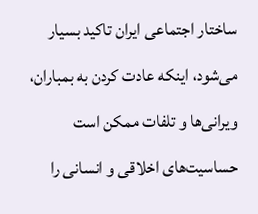ساختار اجتماعی ایران تاکید بسیار می‌شود، اینکه عادت کردن به بمباران، ویرانی‌ها و تلفات ممکن است حساسیت‌های اخلاقی و انسانی را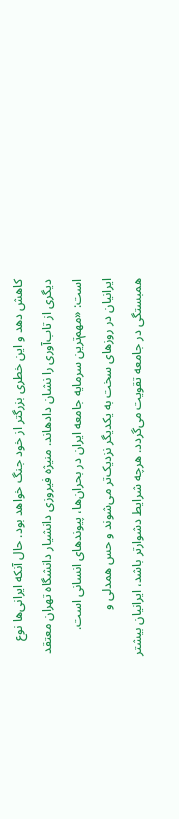کاهش دهد و این خطری بزرگتر از خود جنگ خواهد بود. حال آنکه ایرانی‌ها نوع دیگری از تاب‌آوری را نشان دادهاند. منیژه فیروزی دانشیار دانشگاه تهران معتقد است: «مهم‌ترین سرمایه جامعه ایران در بحران‌ها، پیوند‌های انسانی است. ایرانیان در روز‌های سخت به یکدیگر نزدیک‌تر می‌شوند و حس همدلی و همبستگی در جامعه تقویت می‌گردد. هرچه شرایط دشوارتر باشد، ایرانیان بیشتر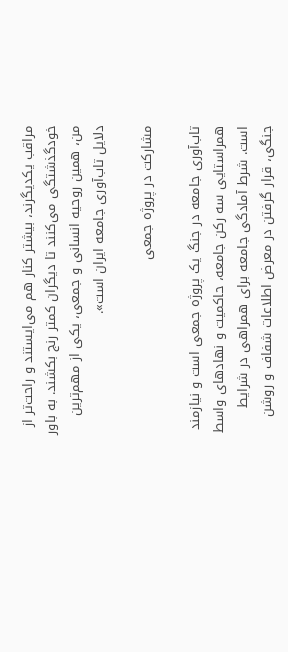مراقب یکدیگرند، بیشتر کنار هم می‌ایستند و راحت‌تر از خودگذشتگی می‌کنند تا دیگران کمتر رنج بکشند. به باور من، همین روحیه انسانی و جمعی، یکی از مهم‌ترین دلایل تاب‌آوری جامعه ایران است».

مشارکت در پروژه جمعی

تاب‌آوری جامعه در جنگ یک پروژه جمعی است و نیازمند همراستایی سه رکن جامعه، حاکمیت و نهاد‌های واسط است. شرط آمادگی جامعه برای همراهی در شرایط جنگی، قرار گرفتن در معرض اطلاعات شفاف و روشن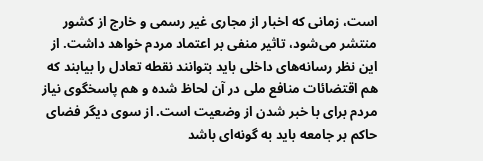است، زمانی که اخبار از مجاری غیر رسمی و خارج از کشور منتشر می‌شود، تاثیر منفی بر اعتماد مردم خواهد داشت. از این نظر رسانه‌های داخلی باید بتوانند نقطه تعادل را بیابند که هم اقتضائات منافع ملی در آن لحاظ شده و هم پاسخگوی نیاز مردم برای با خبر شدن از وضعیت است. از سوی دیگر فضای حاکم بر جامعه باید به گونه‌ای باشد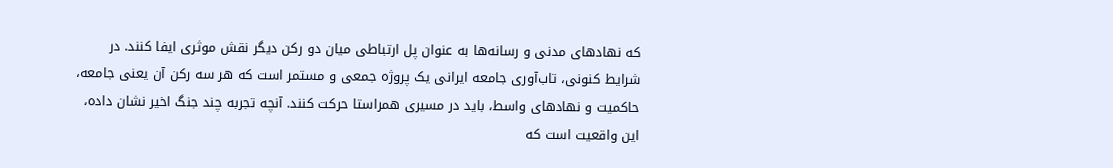که نهاد‌های مدنی و رسانه‌ها به عنوان پل ارتباطی میان دو رکن دیگر نقش موثری ایفا کنند. در شرایط کنونی، تاب‌آوری جامعه ایرانی یک پروژه جمعی و مستمر است که هر سه رکن آن یعنی جامعه، حاکمیت و نهاد‌های واسط، باید در مسیری همراستا حرکت کنند. آنچه تجربه چند جنگ اخیر نشان داده، این واقعیت است که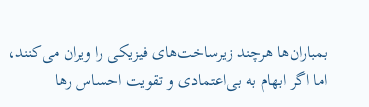بمباران‌ها هرچند زیرساخت‌های فیزیکی را ویران می‌کنند، اما اگر ابهام به بی‌اعتمادی و تقویت احساس رها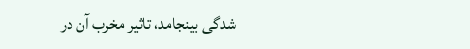شدگی بینجامد، تاثیر مخرب آن در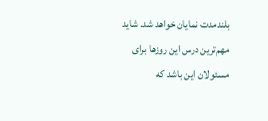بلندمدت نمایان خواهد شد. شاید مهم‌ترین درس این روز‌ها برای مسئولان این باشد که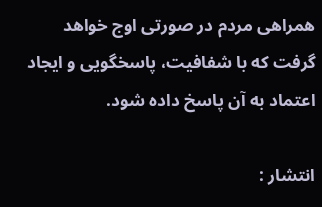همراهی مردم در صورتی اوج خواهد گرفت که با شفافیت، پاسخگویی و ایجاد اعتماد به آن پاسخ داده شود.

انتشار :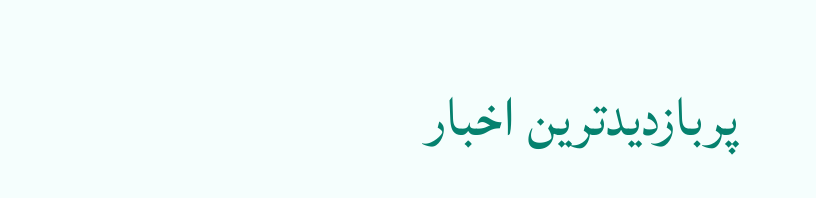پربازدیدترین اخبار